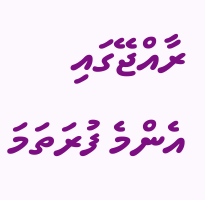ރާއްޖޭގައި އެންމެ ފުރަތަމަ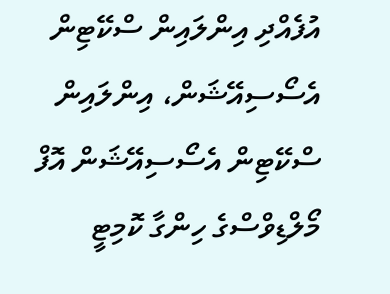އުފެއްދި އިންލައިން ސްކޭޓިން އެސޯސިއޭޝަން، އިންލައިން ސްކޭޓިން އެސޯސިއޭޝަން އޮފް މޯލްޑިވްސްގެ ހިންގާ ކޮމިޓީ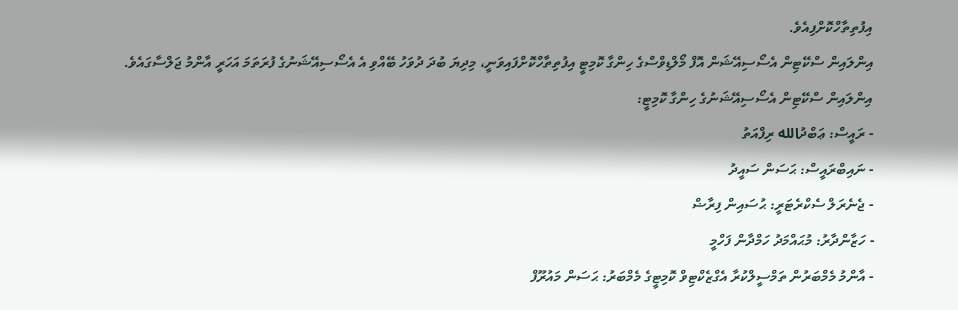އިފުތިތާހްކޮށްފިއެވެ.
އިންލައިން ސްކޭޓިން އެސޯސިއޭޝަން އޮފް މޯލްޑިވްސްގެ ހިންގާ ކޮމިޓީ އިފުތިތާހްކޮށްފައިވަނީ، މިދިޔަ ބުދަ ދުވަހު ބޭއްވި އެ އެސޯސިއޭޝަނުގެ ފުރަތަމަ އަހަރީ އާންމު ޖަލްސާގައެވެ.
އިންލައިން ސްކޭޓިން އެސޯސިއޭޝަނުގެ ހިންގާ ކޮމިޓީ:
- ރައީސް: ޢަބްދުالله ރިފްއަތު
- ނައިބްރައީސް: ޙަސަން ސައީދު
- ޖެނެރަލް ސެކްރެޓަރީ: ޙުސައިން ފިރާޟް
- ހަޒާންދާރު: މުޙައްމަދު ހަމްދާން ފަހްމީ
- އާންމު މެމްބަރުން ތަމްސީލްކުރާ އެގްޒެކްޓިވް ކޮމިޓީގެ މެމްބަރު: ޙަސަން މައުރޫފް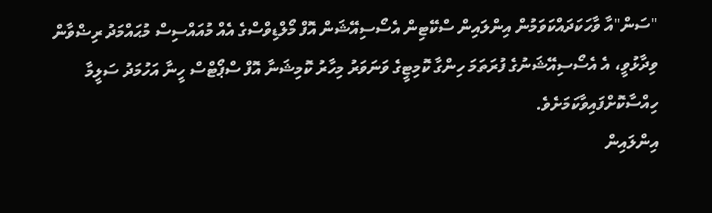"ސަން"އާ ވާހަކަދައްކަވަމުން އިންލައިން ސްކޭޓިން އެސޯސިއޭޝަން އޮފް މޯލްޑިވްސްގެ އެއް މުއައްސިސް މުޙައްމަދު ރިޟްވާން ވިދާޅުވީ، އެ އެސޯސިއޭޝަނުގެ ފުރަތަމަ ހިންގާ ކޮމިޓީގެ ވަނަވަރު މިހާރު ކޮމިޝަނާ އޮފް ސްޕޯޓްސް ހީނާ އަހުމަދު ސަލީމާ ހިއްސާކޮށްފައިވާކަމަށެވެ.
އިންލައިން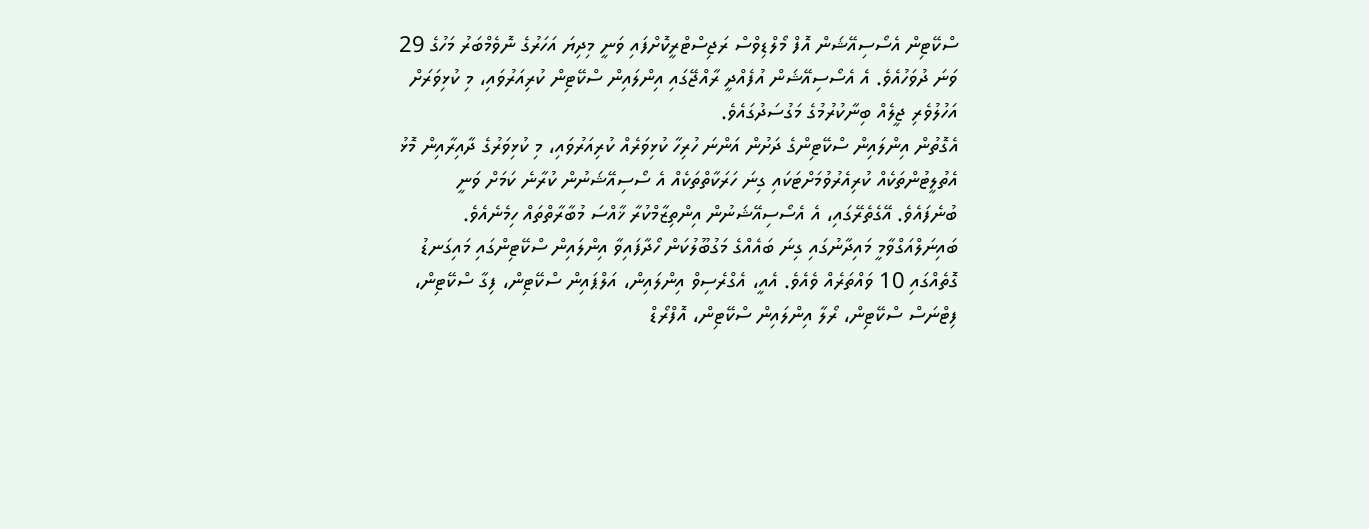ސްކޭޓިން އެސޯސިއޭޝަން އޮފް މޯލްޑިވްސް ރަޖިސްޓްރީކޮށްފައި ވަނީ މިދިޔަ އަހަރުގެ ނޮވެމްބަރު މަހުގެ 29 ވަނަ ދުވަހުއެވެ. އެ އެސޯސިއޭޝަން އުފެއްދީ ރާއްޖޭގައި އިންލައިން ސްކޭޓިން ކުރިއަރުވައި، މި ކުޅިވަރަށް އަހުލުވެރި ޖީލެއް ބިނާކުރުމުގެ މަގުސަދުގައެވެ.
އެގޮތުން އިންލައިން ސްކޭޓިންގެ ދަށުން އަންނަ ހުރިހާ ކުޅިވަރެއް ކުރިއަރުވައި، މި ކުޅިވަރުގެ ދާއިރާއިން މޮޅު އެތުލީޓުންތަކެއް ކުރިއެރުވުމަށްޓަކައި ގިނަ ހަރަކާތްތަކެއް އެ ސޯސިއޭޝަނުން ކުރާނެ ކަމަށް ވަނީ ބުނެފައެވެ. އޭގެތެރޭގައި، އެ އެސޯސިއޭޝަނުން އިންތިޒާމްކުރާ ޚާއްސަ މުބާރާތްތައް ހިމެނެއެވެ.
ބައިނަލްއަގްވާމީ މައިދާނުގައި ގިނަ ބައެއްގެ މަގުބޫލުކަން ހޯދާފައިވާ އިންލައިން ސްކޭޓިންގައި މައިގަނޑު ގޮތެއްގައި 10 ވައްތަރެއް ވެއެވެ. އެއީ، އެގްރެސިވް އިންލައިން، އަލްޕައިން ސްކޭޓިން، ފިގާ ސްކޭޓިން، ފިޓްނަސް ސްކޭޓިން، ރޯލާ އިންލައިން ސްކޭޓިން، އޮފްރޯޑް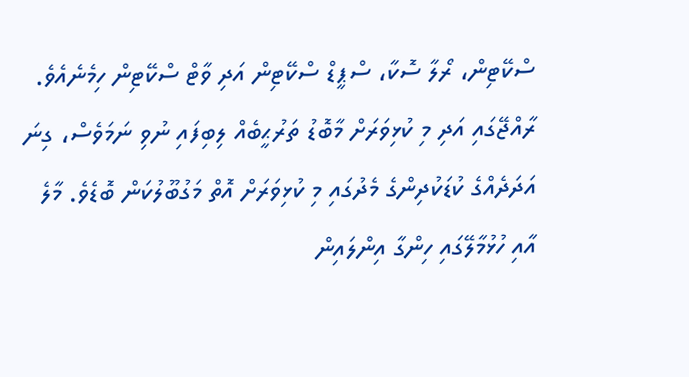ސްކޭޓިން، ރޯލާ ސޮކާ، ސްޕީޑް ސްކޭޓިން އަދި ވާޓް ސްކޭޓިން ހިމެނެއެވެ.
ރާއްޖޭގައި އަދި މި ކުޅިވަރަށް މާބޮޑު ތަރުޙީބެއް ލިބިފައި ނުވި ނަމަވެސް، ގިނަ އަދަދެއްގެ ކުޑަކުދިންގެ މެދުގައި މި ކުޅިވަރަށް އޮތް މަގުބޫލުކަން ބޮޑެވެ. މާލެ އާއި ހުޅުމާލޭގައި ހިންގާ އިންލައިން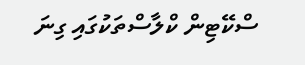ސްކޭޓިން ކްލާސްތަކުގައި ގިނަ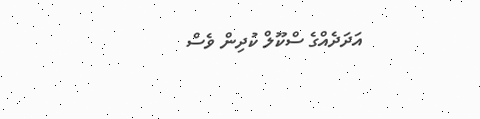އަދަދެއްގެ ސްކޫލް ކުދިން ވެސް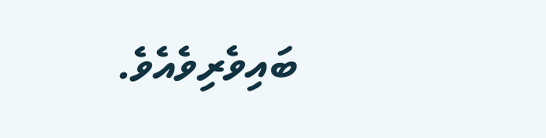ބައިވެރިވެއެވެ.